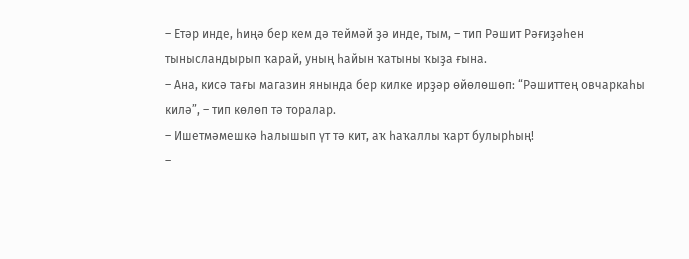– Етәр инде, һиңә бер кем дә теймәй ҙә инде, тым, – тип Рәшит Рәғиҙәһен тынысландырып ҡарай, уның һайын ҡатыны ҡыҙа ғына.
– Ана, кисә тағы магазин янында бер килке ирҙәр өйөлөшөп: “Рәшиттең овчаркаһы килә”, – тип көлөп тә торалар.
– Ишетмәмешкә һалышып үт тә кит, аҡ һаҡаллы ҡарт булырһың!
–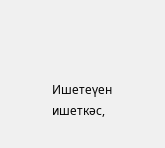Ишетеүен ишеткәс,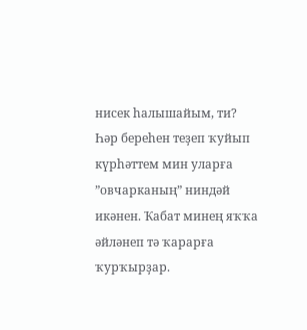нисек һалышайым, ти? Һәр береһен теҙеп ҡуйып күрһәттем мин уларға ”овчарканың” ниндәй икәнен. Ҡабат минең яҡҡа әйләнеп тә ҡарарға ҡурҡырҙар.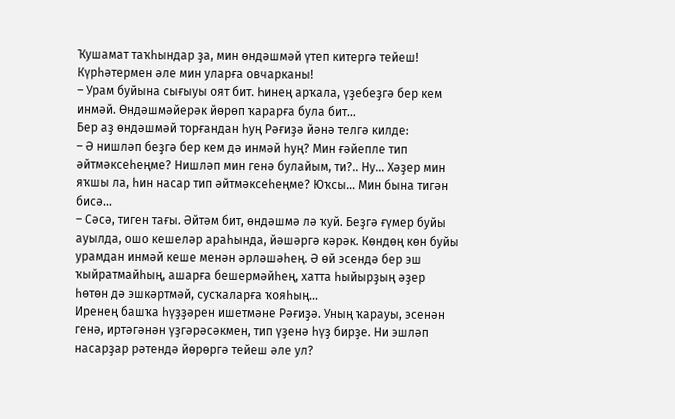Ҡушамат таҡһындар ҙа, мин өндәшмәй үтеп китергә тейеш! Күрһәтермен әле мин уларға овчарканы!
– Урам буйына сығыуы оят бит. Һинең арҡала, үҙебеҙгә бер кем инмәй. Өндәшмәйерәк йөрөп ҡарарға була бит…
Бер аҙ өндәшмәй торғандан һуң Рәғиҙә йәнә телгә килде:
– Ә нишләп беҙгә бер кем дә инмәй һуң? Мин ғәйепле тип әйтмәксеһеңме? Нишләп мин генә булайым, ти?.. Ну… Хәҙер мин яҡшы ла, һин насар тип әйтмәксеһеңме? Юҡсы… Мин бына тигән бисә…
– Сәсә, тиген тағы. Әйтәм бит, өндәшмә лә ҡуй. Беҙгә ғүмер буйы ауылда, ошо кешеләр араһында, йәшәргә кәрәк. Көндөң көн буйы урамдан инмәй кеше менән әрләшәһең. Ә өй эсендә бер эш ҡыйратмайһың, ашарға бешермәйһең, хатта һыйырҙың әҙер һөтөн дә эшкәртмәй, сусҡаларға ҡояһың…
Иренең башҡа һүҙҙәрен ишетмәне Рәғиҙә. Уның ҡарауы, эсенән генә, иртәгәнән үҙгәрәсәкмен, тип үҙенә һүҙ бирҙе. Ни эшләп насарҙар рәтендә йөрөргә тейеш әле ул?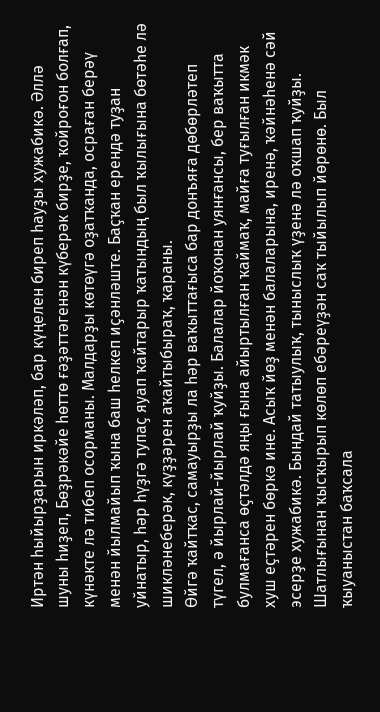Иртән һыйырҙарын иркәләп, бар күңелен биреп һауҙы хужабикә. Әллә шуны һиҙеп, Бөҙрәкәйе һөттө ғәҙәттәгенән күберәк бирҙе, ҡойроғон болғап, күнәкте лә тибеп осорманы. Малдарҙы көтөүгә оҙатҡанда, осраған берәү менән йылмайып ҡына баш һелкеп иҫәнләште. Баҫҡан ерендә туҙан уйнатыр, һәр һүҙгә тупаҫ яуап ҡайтарыр ҡатындың был ҡылығына бөтәһе лә шикләнеберәк, күҙҙәрен аҡайтыбыраҡ, ҡараны.
Өйгә ҡайтҡас, самауырҙы ла һәр ваҡыттағыса бар донъяға дөбөрләтеп түгел, ә йырлай-йырлай ҡуйҙы. Балалар йоҡонан уянғансы, бер ваҡытта булмағанса өҫтәлдә яңы ғына айыртылған ҡаймаҡ, майға туғылған икмәк хуш еҫтәрен бөркә ине. Асыҡ йөҙ менән балаларына, иренә, ҡәйнәһенә сәй эсерҙе хужабикә. Бындай татыулыҡ, тыныслыҡ үҙенә лә оҡшап ҡуйҙы. Шатлығынан ҡысҡырып көлөп ебәреүҙән саҡ тыйылып йөрөнө. Был ҡыуаныстан баҡсала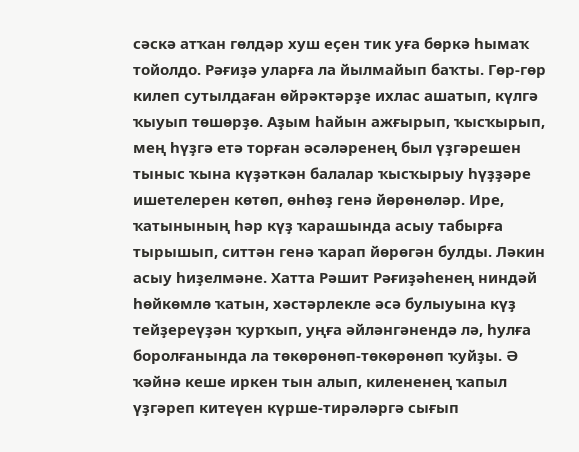сәскә атҡан гөлдәр хуш еҫен тик уға бөркә һымаҡ тойолдо. Рәғиҙә уларға ла йылмайып баҡты. Гөр-гөр килеп сутылдаған өйрәктәрҙе ихлас ашатып, күлгә ҡыуып төшөрҙө. Аҙым һайын ажғырып, ҡысҡырып, мең һүҙгә етә торған әсәләренең был үҙгәрешен тыныс ҡына күҙәткән балалар ҡысҡырыу һүҙҙәре ишетелерен көтөп, өнһөҙ генә йөрөнөләр. Ире, ҡатынының һәр күҙ ҡарашында асыу табырға тырышып, ситтән генә ҡарап йөрөгән булды. Ләкин асыу һиҙелмәне. Хатта Рәшит Рәғиҙәһенең ниндәй һөйкөмлө ҡатын, хәстәрлекле әсә булыуына күҙ тейҙереүҙән ҡурҡып, уңға әйләнгәнендә лә, һулға боролғанында ла төкөрөнөп-төкөрөнөп ҡуйҙы. Ә ҡәйнә кеше иркен тын алып, килененең ҡапыл үҙгәреп китеүен күрше-тирәләргә сығып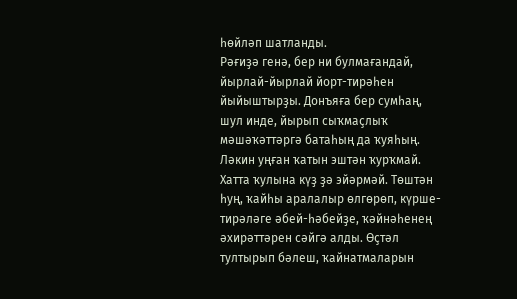һөйләп шатланды.
Рәғиҙә генә, бер ни булмағандай, йырлай-йырлай йорт-тирәһен йыйыштырҙы. Донъяға бер сумһаң, шул инде, йырып сыҡмаҫлыҡ мәшәҡәттәргә батаһың да ҡуяһың. Ләкин уңған ҡатын эштән ҡурҡмай. Хатта ҡулына күҙ ҙә эйәрмәй. Төштән һуң, ҡайһы аралалыр өлгөрөп, күрше-тирәләге әбей-һәбейҙе, ҡәйнәһенең әхирәттәрен сәйгә алды. Өҫтәл тултырып бәлеш, ҡайнатмаларын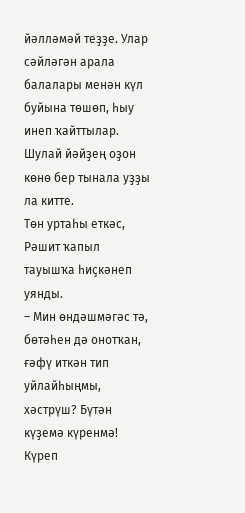йәлләмәй теҙҙе. Улар сәйләгән арала балалары менән күл буйына төшөп, һыу инеп ҡайттылар. Шулай йәйҙең оҙон көнө бер тынала уҙҙы ла китте.
Төн уртаһы еткәс, Рәшит ҡапыл тауышҡа һиҫкәнеп уянды.
– Мин өндәшмәгәс тә, бөтәһен дә онотҡан, ғәфү иткән тип уйлайһыңмы, хәстрүш? Бүтән күҙемә күренмә! Күреп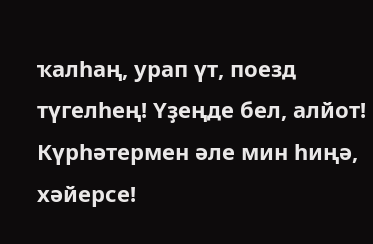ҡалһаң, урап үт, поезд түгелһең! Үҙеңде бел, алйот! Күрһәтермен әле мин һиңә, хәйерсе!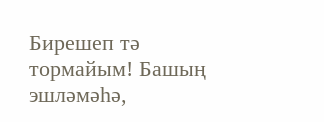Бирешеп тә тормайым! Башың эшләмәһә,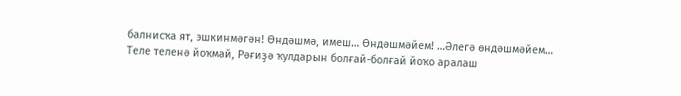балнисҡа ят, эшкинмәгән! Өндәшмә, имеш… Өндәшмәйем! …Әлегә өндәшмәйем…
Теле теленә йоҡмай, Рәғиҙә ҡулдарын болғай-болғай йоҡо аралаш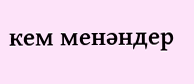кем менәндер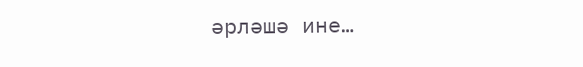әрләшә ине…